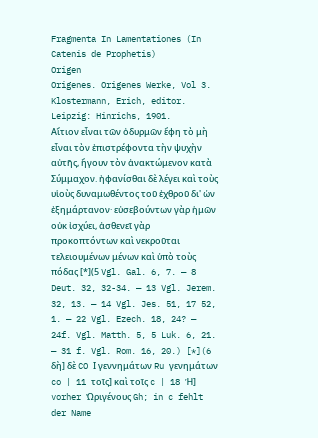Fragmenta In Lamentationes (In Catenis de Prophetis)
Origen
Origenes. Origenes Werke, Vol 3. Klostermann, Erich, editor. Leipzig: Hinrichs, 1901.
Αἵτιον εἶναι τῶν ὀδυρμῶν ἔφη τὸ μὴ εἶναι τὸν ἐπιστρέφοντα τὴν ψυχὴν αὐτῆς, ἤγουν τὸν ἀνακτώμενον κατὰ Σύμμαχον. ἠφανίσθαι δὲ λέγει καὶ τοὺς υἱοὺς δυναμωθέντος τοῦ ἐχθροῦ δι' ὡν ἐξημάρτανον· εὐσεβούντων γὰρ ἡμῶν οὐκ ἰσχύει, ἀσθενεῖ γὰρ προκοπτόντων καὶ νεκροῦται τελειουμένων μένων καὶ ὑπὸ τοὺς πόδας [*](5 Vgl. Gal. 6, 7. — 8 Deut. 32, 32-34. — 13 Vgl. Jerem. 32, 13. — 14 Vgl. Jes. 51, 17 52, 1. — 22 Vgl. Ezech. 18, 24? — 24f. Vgl. Matth. 5, 5 Luk. 6, 21. — 31 f. Vgl. Rom. 16, 20.) [*](6 δὴ] δὲ CO Ι γεννημάτων Ru γενημάτων co | 11 τοῖς] καὶ τοῖς c | 18 Ἡ] vorher Ὠριγένους Gh; in c fehlt der Name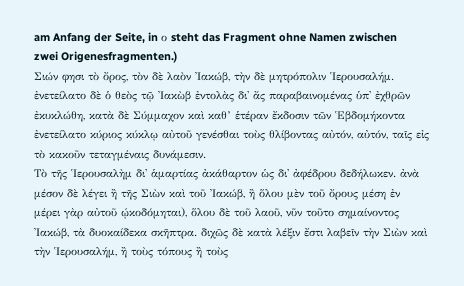am Anfang der Seite, in ο steht das Fragment ohne Namen zwischen zwei Origenesfragmenten.)
Σιών φησι τὸ ὄρος, τὸν δὲ λαὸν Ἰακώβ, τὴν δὲ μητρόπολιν Ἱερουσαλήμ. ἐνετείλατο δὲ ὁ θεὸς τῷ Ἰακὼβ ἐντολὰς δι' ἄς παραβαινομένας ὑπ' ἐχθρῶν ἐκυκλώθη, κατὰ δὲ Σύμμαχον καὶ καθ’ ἑτέραν ἔκδοσιν τῶν Ἑβδομήκοντα ἐνετείλατο κύριος κύκλῳ αὐτοῦ γενέσθαι τοὺς θλίβοντας αὐτόν, αὐτόν, ταῖς εἰς τὸ κακοῦν τεταγμέναις δυνάμεσιν.
Τὸ τῆς Ἱερουσαλὴμ δι' ἁμαρτίας ἀκάθαρτον ὡς δι' ἀφέδρου δεδήλωκεν. ἀνὰ μέσον δὲ λέγει ἢ τῆς Σιὼν καὶ τοῦ Ἰακώβ, ἢ ὅλου μὲν τοῦ ὄρους μέση ἐν μέρει γὰρ αὐτοῦ ῴκοδόμηται), ὅλου δὲ τοῦ λαοῦ, νῦν τοῦτο σημαίνοντος Ἰακώβ, τὰ δυοκαίδεκα σκῆπτρα. διχῶς δὲ κατὰ λέξιν ἔστι λαβεῖν τὴν Σιὼν καὶ τὴν Ἱερουσαλήμ, ἢ τοὺς τόπους ἢ τοὺς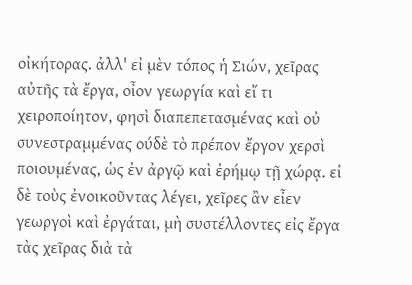οἰκήτορας. ἀλλ' εἰ μὲν τόπος ἡ Σιών, χεῖρας αὐτῆς τὰ ἔργα, οἶον γεωργία καὶ εἴ τι χειροποίητον, φησὶ διαπεπετασμένας καὶ οὐ συνεστραμμένας ούδὲ τὸ πρέπον ἔργον χερσὶ ποιουμένας, ὡς ἐν ἀργῷ καὶ ἐρήμῳ τῇ χώρᾳ. εἰ δὲ τοὺς ἐνοικοῦντας λέγει, χεῖρες ἂν εἶεν γεωργοὶ καὶ ἐργάται, μὴ συστέλλοντες εἰς ἔργα τὰς χεῖρας διὰ τὰ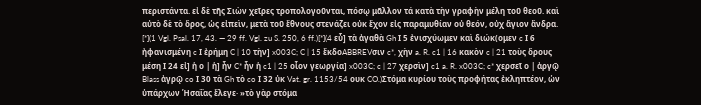περιστάντα. εἰ δὲ τῆς Σιὼν χεῖρες τροπολογοῦνται, πόσῳ μᾶλλον τά κατὰ τὴν γραφὴν μέλη τοῦ θεοῦ. καὶ αὐτὸ δὲ τὸ ὅρος, ὡς εἰπεὶν, μετὰ τοῦ ἔθνους στενάζει οὐκ ἔχον εἰς παραμυθίαν οὐ θεόν, οὐχ ἅγιον ἄνδρα.
[*](1 Vgl. Psal. 17, 43. — 29 ff. Vgl. zu S. 250, 6 ff.)[*](4 εὖ] τὰ ἀγαθὰ Gh Ι 5 ἐνισχύωμεν καὶ διώκ(ομεν c Ι 6 ἠφανισμένη c Ι ἐρήμη C | 10 τὴν] x003C; C | 15 ἔκδοABBREVσιν c*, χὴν a. R. c1 | 16 κακὸν c | 21 τοὺς ὅρους μέση Ι 24 εἰ] ἡ ο | ἡ] ἦν C* ἦν ἡ c1 | 25 οἷον γεωργία] x003C; c | 27 χερσὶν] c1 a. R. x003C; c* χερσεῖ ο | ἀργῷ Blass ἀγρῷ co Ι 30 τὰ Gh τὸ co Ι 32 ὐκ Vat. gr. 1153/54 ουκ CO.)Στόμα κυρίου τοὺς προφήτας ἐκληπτέον, ὡν ὑπάρχων Ἡσαΐας ἔλεγε· »τὸ γὰρ στόμα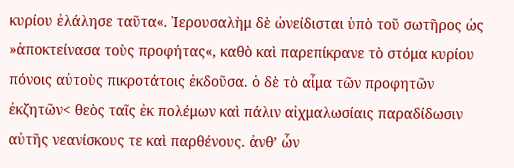κυρίου ἐλάλησε ταῦτα«. Ἱερουσαλὴμ δὲ ὠνείδισται ὑπὸ τοῦ σωτῆρος ὡς »ἀποκτείνασα τοὺς προφήτας«, καθὸ καὶ παρεπίκρανε τὸ στόμα κυρίου πόνοις αὐτοὺς πικροτάτοις ἐκδοῦσα. ὁ δὲ τὸ αἶμα τῶν προφητῶν ἐκζητῶν< θεὸς ταῖς ἐκ πολέμων καὶ πάλιν αἰχμαλωσίαις παραδίδωσιν αὐτῆς νεανίσκους τε καὶ παρθένους. ἀνθ’ ὧν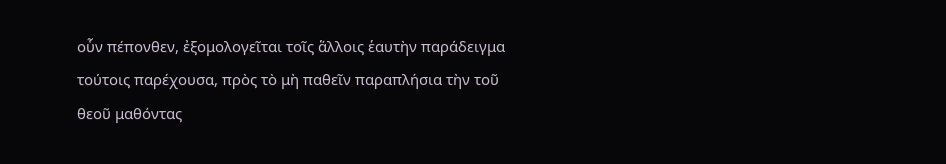οὗν πέπονθεν, ἐξομολογεῖται τοῖς ἅλλοις ἑαυτὴν παράδειγμα τούτοις παρέχουσα, πρὸς τὸ μὴ παθεῖν παραπλήσια τὴν τοῦ θεοῦ μαθόντας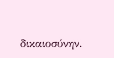δικαιοσύνην.